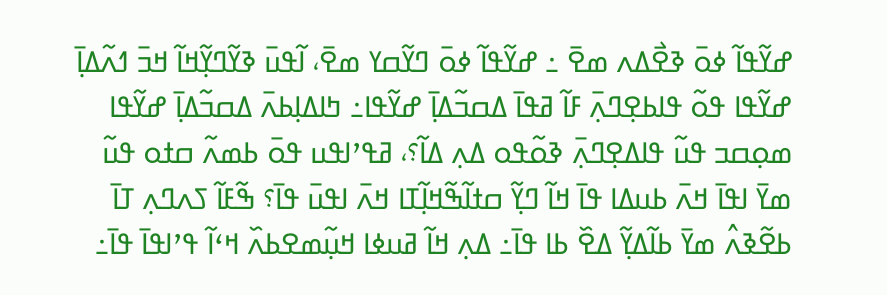ߝߌ߬ߟߊ߬ ߦߋ߫ ߢߐ߯ߡߍ ߘߐ߫ ߸ ߝߌ߬ߟߊ߬ ߦߋ߫ ߣߌ߬ߛߌ ߘߐ߫، ߊ߬ߟߎ߫ ߢߌ߬ߣߌ߲߬ߞߊ߬ ߞߏ߫ ߗߍ߬ߡߊ߲߫ ߝߌ߬ߟߊ ߟߋ߬ ߟߊߕߐ߲ߣߍ߲߫ ߓߊ߬ ߥߟߊ߫ ߡߛߏ߬ߡߊ߲߫ ߝߌ߬ߟߊ߸ ߤߊߡߊ߲ߕߍ߫ ߡߛߏ߬ߡߊ߲߫ ߝߌ߬ߟߊ ߘߋ߲ߛߏ ߟߎ߬ ߟߊߡߐ߲ߣߍ߲߫ ߢߋ߬ߟߋ ߡߍ߲ ߡߊ߬؟، ߥߟߴߊߟߎ ߟߋ߫ ߕߘߍ߬ ߛߙߋ ߟߎ߬ ߘߌ߫ ߊߟߊ߫ ߞߍ߫ ߕߎߡߊ ߟߊ߫ ߞߊ߬ ߣߌ߲߬ ߛߙߊ߬ߒ߬ߞߊ߲߬ߠߊ ߞߍ߫ ߊߟߎ߫ ߟߊ߫؟ ߒ߬ߓߊ߬ ߖߍߣߍ߲ ߠߊ߫ ߕߐ߬ߢߍ߮ ߘߌ߫ ߕߊ߬ߡߌ߲߬ ߡߐ߰ ߕߊ ߟߊ߫߸ ߡߍ߲ ߞߊ߬ ߥߎߦߊ ߞߎ߲߬ߘߐߕߍ߰ ߞߵߊ߬ ߟߴߊߟߊ߫ ߟߊ߫߸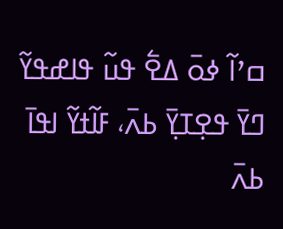ߛߴߊ߬ ߦߋ߫ ߡߐ߱ ߟߎ߬ ߟߊߝߟߌ߬ ߣߌ߫ ߟߐ߲ߠߌ߲߫ ߕߍ߫، ߓߊ߬ߙߌ߬ ߊߟߊ߫ ߕߍ߫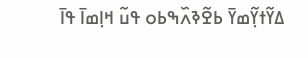ߡߌ߬ߙߌ߲߬ߘߌ߫ ߕߐ߬ߢߍ߰ߒߕߋ ߟߎ߬ ߞߊ߲ߘߊ߫ ߟߊ߫